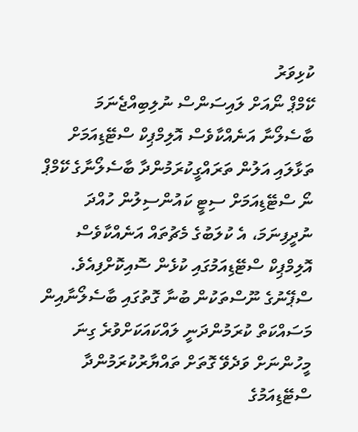ކުޅިވަރު
ކޭމްޕް ނޯއަށް ލައިސަންސް ނުލިބިއްޖެނަމަ ބާސެލޯނާ އަނެއްކާވެސް އޮލިމްޕިކް ސްޓޭޑިއަމަށް
ތަޅާލައި އަލުން ތަރައްގީކުރަމުންދާ ބާސެލޯނާގެ ކޭމްޕް ނޯ ސްޓޭޑިއަމަށް ސިޓީ ކައުންސިލުން ހުއްދަ ނުދީފިނަމަ، އެ ކުލަބުގެ މެޗުތައް އަނެއްކާވެސް އޮލިމްޕިކް ސްޓޭޑިއަމުގައި ކުޅެން ސޮއިކޮށްފިއެވެ.
ސްޕޭނުގެ ނޫސްތަކުން ބުނާ ގޮތުގައި ބާސެލޯނާއިން މަސައްކަތް ކުރަމުންދަނީ ލައްކައަކަށްވުރެ ގިނަ މީހުންނަށް ވަދެވޭ ގޮތަށް ތައްޔާރުކުރަމުންދާ ސްޓޭޑިއަމުގެ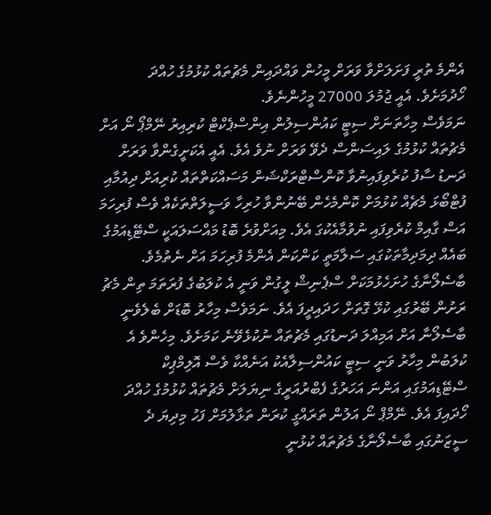އެންމެ ތުރީ ފަށަލަށްވާ ވަރަށް މީހުން ވައްދައިން މެޗުތައް ކުޅުމުގެ ހުއްދަ ހޯދުމަށެވެ. އެއީ ޖުމުލަ 27000 މީހުންނެވެ.
ނަމަވެސް މިހާތަނަށް ސިޓީ ކައުންސިލުން އިންސްޕެކްޓް ކުރިއިރު ނޭމްޕޯ ނޯ އަށް މެޗުތައް ކުޅުމުގެ ލައިސަންސް ދެވޭ ވަރަށް ނުވެ އެވެ. އެއީ އެކަށީގެންވާ ވަރަށް ދަނޑު ސާފު ކުރެވިފައިނުވާ ކޮންސްޓްރަކްޝަން މަސައްކަތްތައް ކުރިއަށް ދިއުމާއި ފުޓްބޯޅަ މެޗެއް ކުޅުމަށް ކޮންމެހެން ބޭނުންވާ ހުރިހާ ވަސީލަތްތަކެއް ވެސް ފުރިހަމަ އަސް ގާއިމް ކުރެވިފައި ނުވުމާއެކުގަ އެވެ. މިއަށްވުރެ ބޮޑު މައްސަލައަކީ ސްޓޭޑިއަމުގެ ބައެއް ދިމަދިމާތަކުގައި ސަލާމަތީ ކަންކަން އެންމެ ފުރިހަމަ އަށް ނެތުމެވެ.
ބާސެލޯނާގެ ހުށަހެޅުމަކަށް ސްޕެނިޝް ލީގުން ވަނީ އެ ކުލަބުގެ ފުރަތަމަ ތިން މެޗު ރަށުން ބޭރުގައި ކުޅޭ ގޮތަށް ހަދައިދީފަ އެވެ. ނަމަވެސް މިހާރު ބޮޑަށް ބެލެވެނީ ބާސެލޯނާ އަށް އަމިއްލަ ދަނޑުގައި މެޗުތައް ނުކުޅެވޭނެ ކަމަށެވެ. މިހެންވެ އެ ކުލަބުން މިހާރު ވަނީ ސިޓީ ކައުންސިލާއެކު އަނެއްކާ ވެސް އޮލިމްޕިކް ސްޓޭޑިއަމުގައި އަންނަ އަހަރުގެ ފެބްރުއަރީގެ ނިޔަލަށް މެޗުތައް ކުޅުމުގެ ހުއްދަ ހޯދައިފަ އެވެ. ނޭމްޕް ނޯ އަލުން ތަރައްގީ ކުރަން ތަޅާލުމަށް ފަހު މިދިޔަ ދެ ސީޒަނުގައި ބާސެލޯނާގެ މެޗުތައް ކުޅުނީ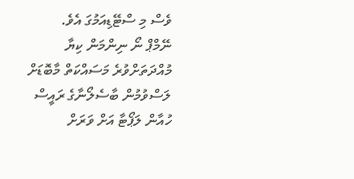ވެސް މި ސްޓޭޑިއަމުގަ އެވެ.
ނޭމްޕް ނޯ ނިންމަން ކިޔާ މުއްދަތަށްވުރެ މަސައްކަތް މާބޮޑަށް ލަސްވުމުން ބާސެލޯނާގެ ރައީސް ހުއާން ލަޕޯޓާ އަށް ވަރަށް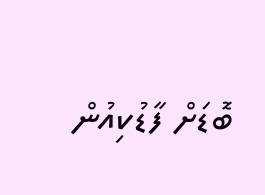ބޮޑަށް ފާޑުކިއުން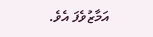އަމާޒުވެފަ އެވެ.